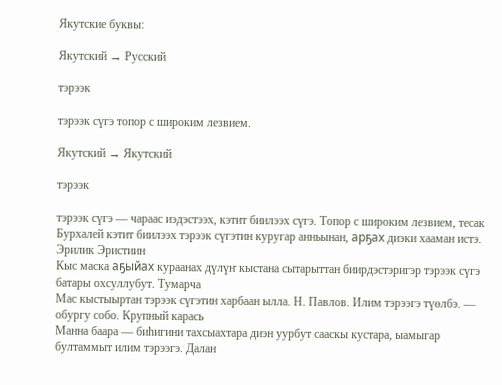Якутские буквы:

Якутский → Русский

тэрээк

тэрээк сүгэ топор с широким лезвием.

Якутский → Якутский

тэрээк

тэрээк сүгэ — чараас иэдэстээх, кэтит биилээх сүгэ. Топор с широким лезвием, тесак
Бурхалей кэтит биилээх тэрээк сүгэтин куругар анньынан, арҕах диэки хааман истэ. Эрилик Эристиин
Кыс маска аҕыйах кураанах дүлүҥ кыстана сытарыттан биирдэстэригэр тэрээк сүгэ батары охсуллубут. Тумарча
Мас кыстыыртан тэрээк сүгэтин харбаан ылла. Н. Павлов. Илим тэрээгэ түөлбэ. — обургу собо. Крупный карась
Манна баара — биһигини тахсыахтара диэн уурбут сааскы кустара, ыамыгар бултаммыт илим тэрээгэ. Далан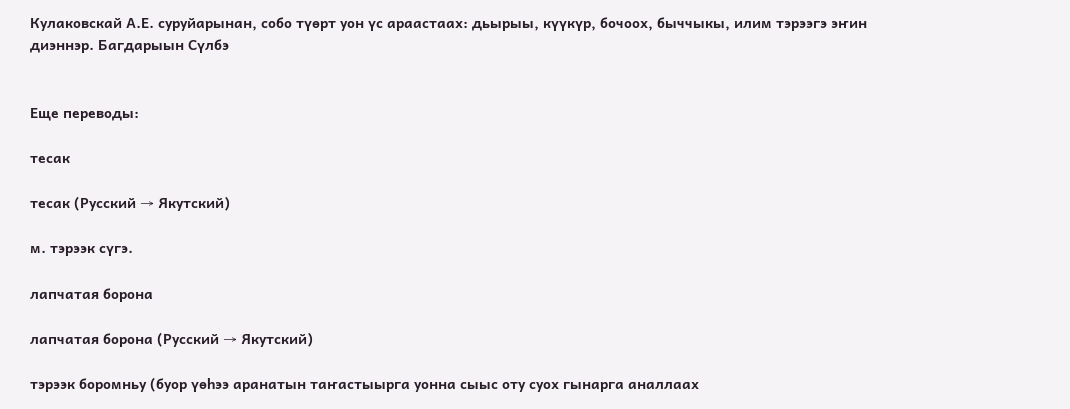Кулаковскай А.Е. суруйарынан, собо түөрт уон үс араастаах: дьырыы, күүкүр, бочоох, быччыкы, илим тэрээгэ эҥин диэннэр. Багдарыын Сүлбэ


Еще переводы:

тесак

тесак (Русский → Якутский)

м. тэрээк сүгэ.

лапчатая борона

лапчатая борона (Русский → Якутский)

тэрээк боромньу (буор үөһээ аранатын таҥастыырга уонна сыыс оту суох гынарга аналлаах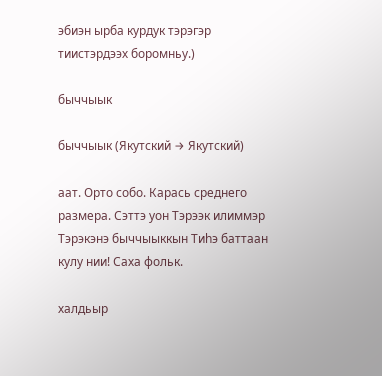эбиэн ырба курдук тэрэгэр тиистэрдээх боромньу.)

быччыык

быччыык (Якутский → Якутский)

аат. Орто собо. Карась среднего размера. Сэттэ уон Тэрээк илиммэр Тэрэкэнэ быччыыккын Тиһэ баттаан кулу нии! Саха фольк.

халдьыр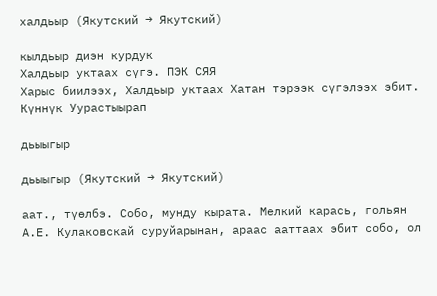халдьыр (Якутский → Якутский)

кылдьыр диэн курдук
Халдьыр уктаах сүгэ. ПЭК СЯЯ
Харыс биилээх, Халдьыр уктаах Хатан тэрээк сүгэлээх эбит. Күннүк Уурастыырап

дьыыгыр

дьыыгыр (Якутский → Якутский)

аат., түөлбэ. Собо, мунду кырата. Мелкий карась, гольян
А.Е. Кулаковскай суруйарынан, араас ааттаах эбит собо, ол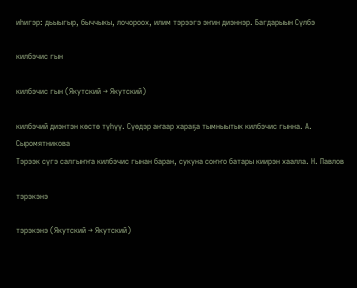иһигэр: дьыыгыр, быччыкы, лочороох, илим тэрээгэ эҥин диэннэр. Багдарыын Сүлбэ

килбэчис гын

килбэчис гын (Якутский → Якутский)

килбэчий диэнтэн көстө түһүү. Сүөдэр аҥаар хараҕа тымныытык килбэчис гынна. А. Сыромятникова
Тэрээк сүгэ салгыҥҥа килбэчис гынан баран, сукуна соҥҥо батары киирэн хаалла. Н. Павлов

тэрэкэнэ

тэрэкэнэ (Якутский → Якутский)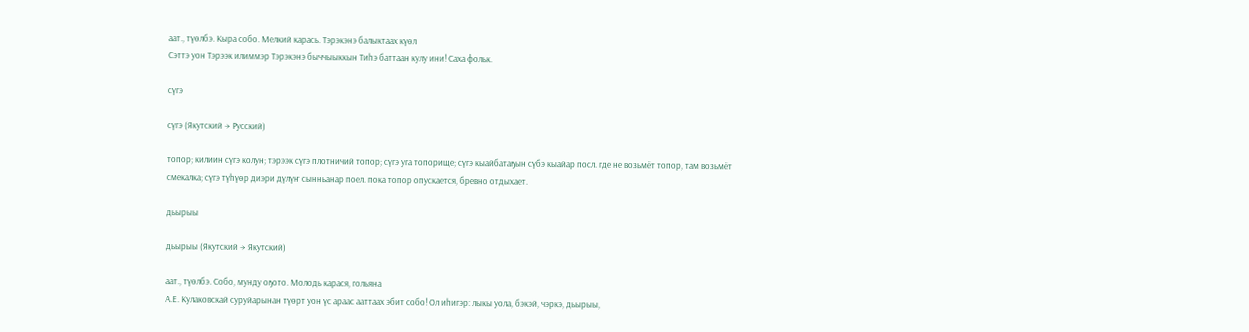аат., түөлбэ. Кыра собо. Мелкий карась. Тэрэкэнэ балыктаах күөл
Сэттэ уон Тэрээк илиммэр Тэрэкэнэ быччыыккын Тиһэ баттаан кулу ини! Саха фольк.

сүгэ

сүгэ (Якутский → Русский)

топор; килиин сүгэ колун; тэрээк сүгэ плотничий топор; сүгэ уга топорище; сүгэ кыайбатаҕын сүбэ кыайар посл. где не возьмёт топор, там возьмёт смекалка; сүгэ түһүөр диэри дүлүҥ сынньанар поел. пока топор опускается, бревно отдыхает.

дьырыы

дьырыы (Якутский → Якутский)

аат., түөлбэ. Собо, мунду оҕото. Молодь карася, гольяна
А.Е. Кулаковскай суруйарынан түөрт уон үс араас ааттаах эбит собо! Ол иһигэр: лыкы уола, бэкэй, чэркэ, дьырыы,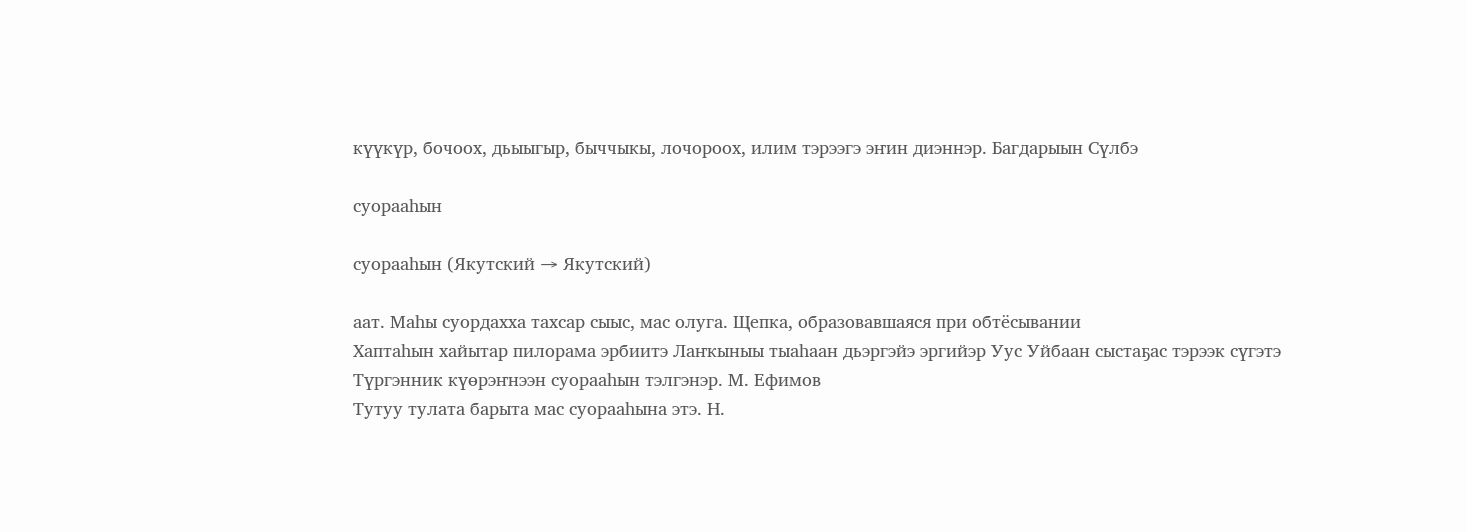күүкүр, бочоох, дьыыгыр, быччыкы, лочороох, илим тэрээгэ эҥин диэннэр. Багдарыын Сүлбэ

суорааһын

суорааһын (Якутский → Якутский)

аат. Маһы суордахха тахсар сыыс, мас олуга. Щепка, образовавшаяся при обтёсывании
Хаптаһын хайытар пилорама эрбиитэ Лаҥкыныы тыаһаан дьэргэйэ эргийэр Уус Уйбаан сыстаҕас тэрээк сүгэтэ Түргэнник күөрэҥнээн суорааһын тэлгэнэр. М. Ефимов
Тутуу тулата барыта мас суорааһына этэ. Н.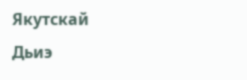Якутскай
Дьиэ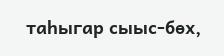таһыгар сыыс-бөх,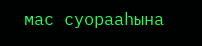мас суорааһына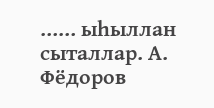…… ыһыллан сыталлар. А. Фёдоров